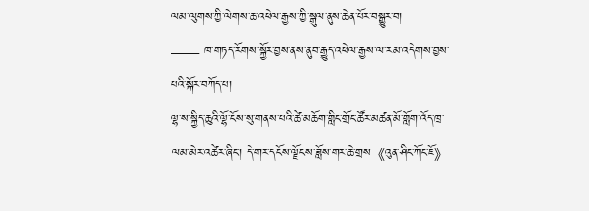ལམ་ལུགས་ཀྱི་ལེགས་ཆ་འཕེལ་རྒྱས་ཀྱི་སྒུལ་ནུས་ཆེན་པོར་བསྒྱུར་བ།
—— ཁ་གཏད་རོགས་སྐྱོར་བྱས་ནས་ནུབ་རྒྱུད་འཕེལ་རྒྱས་ལ་རམ་འདེགས་བྱས་པའི་སྐོར་བཀོད་པ།
ལྷ་ས་སྐྱིད་ཆུའི་ལྷོ་ངོས་སུ་གནས་པའི་ཚེ་མཆོག་གླིང་གྲོང་ཚོར་མཚན་མོ་གློག་འོད་ཁྲ་ལམ་མེར་འཚེར་ཞིང་། དེ་གར་དངོས་ལྗོངས་ཟློས་གར་ཆེ་གྲས《འུན་ཤིང་ཀོང་ཇོ》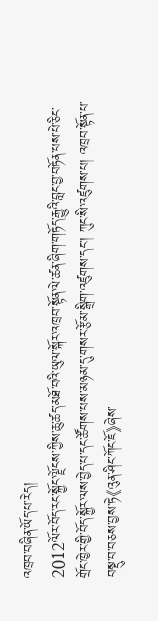འཁྲབ་བཞིན་ཡོད་པ་རེད།
2012ལོར་བོད་རང་སྐྱོང་ལྗོངས་ཀྱིས་ཆུ་ཚད་མཐོ་བའི་ཡུལ་སྐོར་འཁྲབ་སྟོན་ལེ་ཚན་ཞིག་གཏོད་རྒྱུའི་བླང་བྱ་བཏོན་པས་པེ་ཅིང་གྲོང་ཁྱེར་གྱི་བོད་སྐྱོར་ལས་བྱེད་པ་དང་ཚོགས་པས་མཉམ་དུ་གསར་རྩོམ་སྒྲིག་འཛུགས་དང་། ཀུང་སི་འཛུགས་པ། འཁྲབ་སྟོན་པ་བསྡུ་བ་བཅས་བྱས་ཏེ《འུན་ཤིང་ཀོང་ཇོ》ཞེས་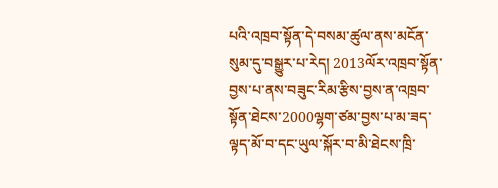པའི་འཁྲབ་སྟོན་དེ་བསམ་ཚུལ་ནས་མངོན་སུམ་དུ་བསྒྱུར་པ་རེད། 2013ལོར་འཁྲབ་སྟོན་བྱས་པ་ནས་བཟུང་རིམ་རྩིས་བྱས་ན་འཁྲབ་སྟོན་ཐེངས་2000ལྷག་ཙམ་བྱས་པ་མ་ཟད་ལྟད་མོ་བ་དང་ཡུལ་སྐོར་བ་མི་ཐེངས་ཁྲི་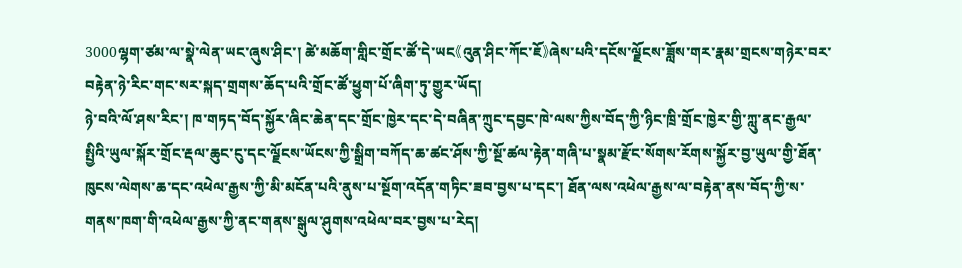3000ལྷག་ཙམ་ལ་སྣེ་ལེན་ཡང་ཞུས་ཤིང་། ཚེ་མཆོག་གླིང་གྲོང་ཚོ་དེ་ཡང《འུན་ཤིང་ཀོང་ཇོ》ཞེས་པའི་དངོས་ལྗོངས་ཟློས་གར་རྣམ་གྲངས་གཉེར་བར་བརྟེན་ཉེ་རིང་གང་སར་སྐད་གྲགས་ཆོད་པའི་གྲོང་ཚོ་ཕྱུག་པོ་ཞིག་ཏུ་གྱུར་ཡོད།
ཉེ་བའི་ལོ་ཤས་རིང་། ཁ་གཏད་བོད་སྐྱོར་ཞིང་ཆེན་དང་གྲོང་ཁྱེར་དང་དེ་བཞིན་ཀྲུང་དབྱང་ཁེ་ལས་ཀྱིས་བོད་ཀྱི་ཉིང་ཁྲི་གྲོང་ཁྱེར་གྱི་ཀླུ་ནང་རྒྱལ་སྤྱིའི་ཡུལ་སྐོར་གྲོང་རྡལ་ཆུང་ངུ་དང་ལྗོངས་ཡོངས་ཀྱི་སྒྲིག་བཀོད་ཆ་ཚང་ཤོས་ཀྱི་སྔོ་ཚལ་རྟེན་གཞི་པ་སྣམ་རྫོང་སོགས་རོགས་སྐྱོར་བྱ་ཡུལ་གྱི་ཐོན་ཁུངས་ལེགས་ཆ་དང་འཕེལ་རྒྱས་ཀྱི་མི་མངོན་པའི་ནུས་པ་སྔོག་འདོན་གཏིང་ཟབ་བྱས་པ་དང་། ཐོན་ལས་འཕེལ་རྒྱས་ལ་བརྟེན་ནས་བོད་ཀྱི་ས་གནས་ཁག་གི་འཕེལ་རྒྱས་ཀྱི་ནང་གནས་སྒུལ་ཤུགས་འཕེལ་བར་བྱས་པ་རེད།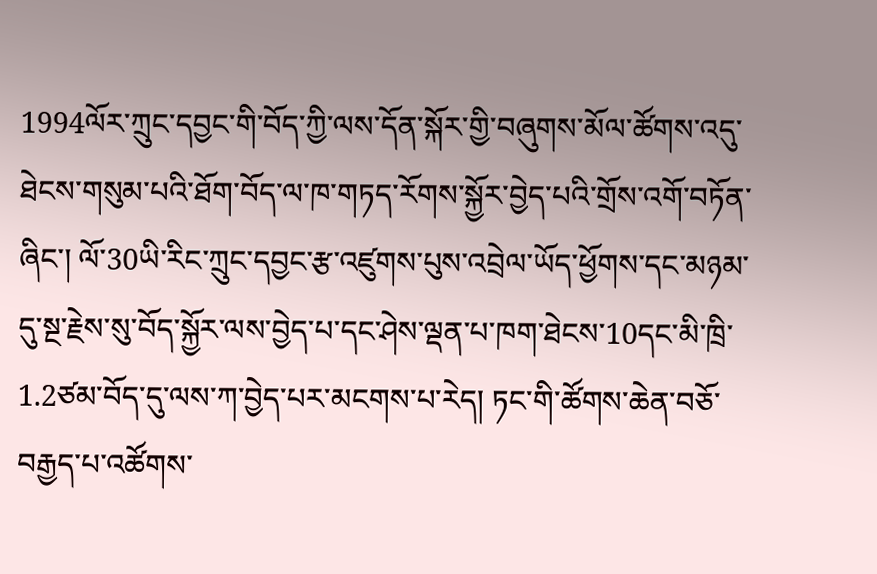1994ལོར་ཀྲུང་དབྱང་གི་བོད་ཀྱི་ལས་དོན་སྐོར་གྱི་བཞུགས་མོལ་ཚོགས་འདུ་ཐེངས་གསུམ་པའི་ཐོག་བོད་ལ་ཁ་གཏད་རོགས་སྐྱོར་བྱེད་པའི་གྲོས་འགོ་བཏོན་ཞིང་། ལོ་30ཡི་རིང་ཀྲུང་དབྱང་རྩ་འཛུགས་པུས་འབྲེལ་ཡོད་ཕྱོགས་དང་མཉམ་དུ་སྔ་རྗེས་སུ་བོད་སྐྱོར་ལས་བྱེད་པ་དང་ཤེས་ལྡན་པ་ཁག་ཐེངས་10དང་མི་ཁྲི་1.2ཙམ་བོད་དུ་ལས་ཀ་བྱེད་པར་མངགས་པ་རེད། ཏང་གི་ཚོགས་ཆེན་བཅོ་བརྒྱད་པ་འཚོགས་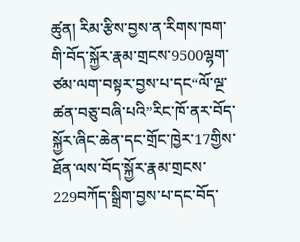ཚུན། རིམ་རྩིས་བྱས་ན་རིགས་ཁག་གི་བོད་སྐྱོར་རྣམ་གྲངས་9500ལྷག་ཙམ་ལག་བསྟར་བྱས་པ་དང“ལོ་ལྔ་ཚན་བཅུ་བཞི་པའི”རིང་ཁོ་ནར་བོད་སྐྱོར་ཞིང་ཆེན་དང་གྲོང་ཁྱེར་17གྱིས་ཐོན་ལས་བོད་སྐྱོར་རྣམ་གྲངས་229བཀོད་སྒྲིག་བྱས་པ་དང་བོད་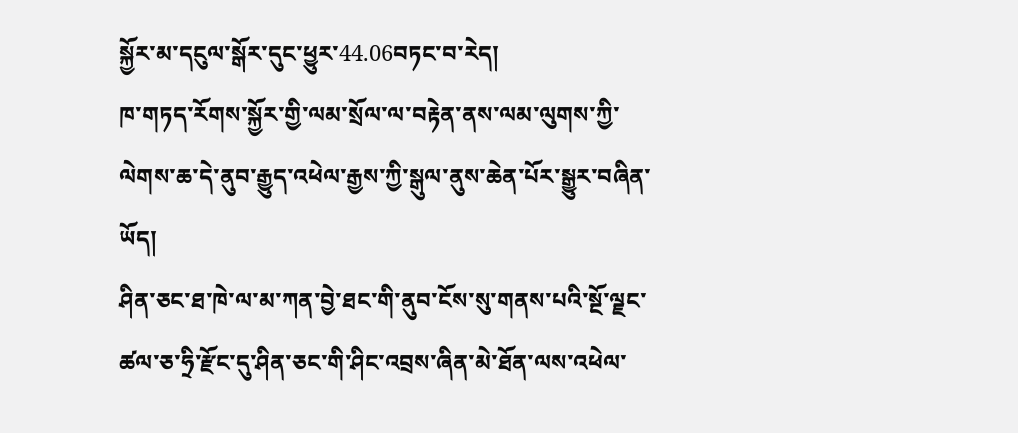སྐྱོར་མ་དངུལ་སྒོར་དུང་ཕྱུར་44.06བཏང་བ་རེད།
ཁ་གཏད་རོགས་སྐྱོར་གྱི་ལམ་སྲོལ་ལ་བརྟེན་ནས་ལམ་ལུགས་ཀྱི་ལེགས་ཆ་དེ་ནུབ་རྒྱུད་འཕེལ་རྒྱས་ཀྱི་སྒུལ་ནུས་ཆེན་པོར་སྒྱུར་བཞིན་ཡོད།
ཤིན་ཅང་ཐ་ཁེ་ལ་མ་ཀན་བྱེ་ཐང་གི་ནུབ་ངོས་སུ་གནས་པའི་སྔོ་ལྗང་ཚལ་ཅ་ཧྲི་རྫོང་དུ་ཤིན་ཅང་གི་ཤིང་འབྲས་ཞིན་མེ་ཐོན་ལས་འཕེལ་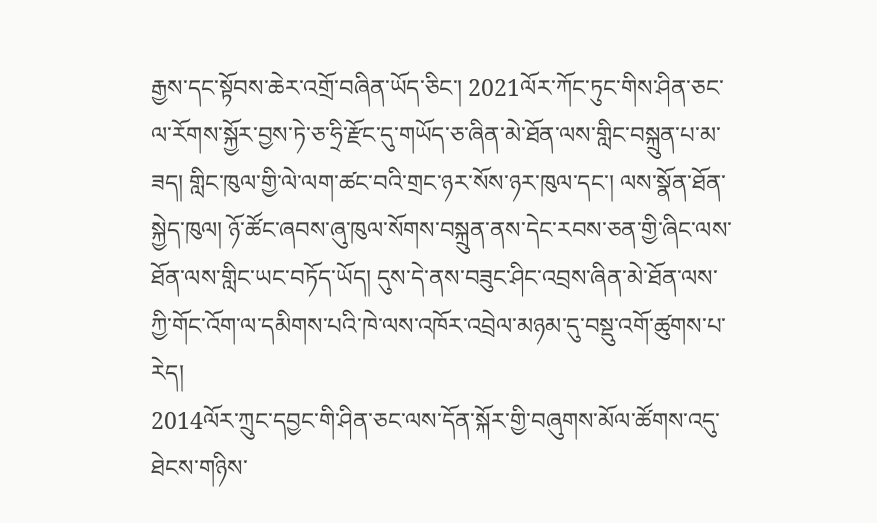རྒྱས་དང་སྟོབས་ཆེར་འགྲོ་བཞིན་ཡོད་ཅིང་། 2021ལོར་ཀོང་ཏུང་གིས་ཤིན་ཅང་ལ་རོགས་སྐྱོར་བྱས་ཏེ་ཅ་ཧྲི་རྫོང་དུ་གཡོད་ཅ་ཞིན་མེ་ཐོན་ལས་གླིང་བསྐྲུན་པ་མ་ཟད། གླིང་ཁུལ་གྱི་ལེ་ལག་ཚང་བའི་གྲང་ཉར་སོས་ཉར་ཁུལ་དང་། ལས་སྣོན་ཐོན་སྐྱེད་ཁུལ། ཉོ་ཚོང་ཞབས་ཞུ་ཁུལ་སོགས་བསྐྲུན་ནས་དེང་རབས་ཅན་གྱི་ཞིང་ལས་ཐོན་ལས་གླིང་ཡང་བཏོད་ཡོད། དུས་དེ་ནས་བཟུང་ཤིང་འབྲས་ཞིན་མེ་ཐོན་ལས་ཀྱི་གོང་འོག་ལ་དམིགས་པའི་ཁེ་ལས་འཁོར་འབྲེལ་མཉམ་དུ་བསྡུ་འགོ་ཚུགས་པ་རེད།
2014ལོར་ཀྲུང་དབྱང་གི་ཤིན་ཅང་ལས་དོན་སྐོར་གྱི་བཞུགས་མོལ་ཚོགས་འདུ་ཐེངས་གཉིས་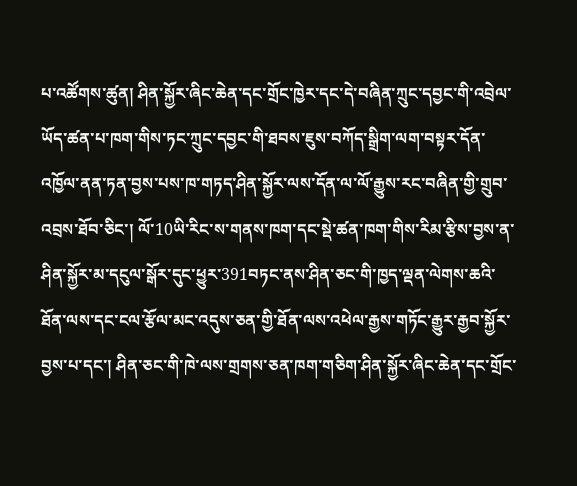པ་འཚོགས་ཚུན། ཤིན་སྐྱོར་ཞིང་ཆེན་དང་གྲོང་ཁྱེར་དང་དེ་བཞིན་ཀྲུང་དབྱང་གི་འབྲེལ་ཡོད་ཚན་པ་ཁག་གིས་ཏང་ཀྲུང་དབྱང་གི་ཐབས་ཇུས་བཀོད་སྒྲིག་ལག་བསྟར་དོན་འཁྱོལ་ནན་ཏན་བྱས་པས་ཁ་གཏད་ཤིན་སྐྱོར་ལས་དོན་ལ་ལོ་རྒྱུས་རང་བཞིན་གྱི་གྲུབ་འབྲས་ཐོབ་ཅིང་། ལོ་10ཡི་རིང་ས་གནས་ཁག་དང་སྡེ་ཚན་ཁག་གིས་རིམ་རྩིས་བྱས་ན་ཤིན་སྐྱོར་མ་དངུལ་སྒོར་དུང་ཕྱུར་391བཏང་ནས་ཤིན་ཅང་གི་ཁྱད་ལྡན་ལེགས་ཆའི་ཐོན་ལས་དང་ངལ་རྩོལ་མང་འདུས་ཅན་གྱི་ཐོན་ལས་འཕེལ་རྒྱས་གཏོང་རྒྱུར་རྒྱབ་སྐྱོར་བྱས་པ་དང་། ཤིན་ཅང་གི་ཁེ་ལས་གྲགས་ཅན་ཁག་གཅིག་ཤིན་སྐྱོར་ཞིང་ཆེན་དང་གྲོང་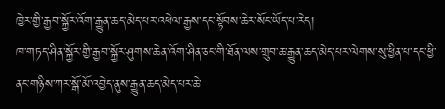ཁྱེར་གྱི་རྒྱབ་སྐྱོར་འོག་རྒྱུན་ཆད་མེད་པར་འཕེལ་རྒྱས་དང་སྟོབས་ཆེར་སོང་ཡོད་པ་རེད།
ཁ་གཏད་ཤིན་སྐྱོར་གྱི་རྒྱབ་སྐྱོར་ཤུགས་ཆེན་འོག་ཤིན་ཅང་གི་ཐོན་ལས་གྲུབ་ཆ་རྒྱུན་ཆད་མེད་པར་ལེགས་སུ་ཕྱིན་པ་དང་ཕྱི་ནང་གཉིས་ཀར་སྒོ་མོ་འབྱེད་ནུས་རྒྱུན་ཆད་མེད་པར་ཆེ་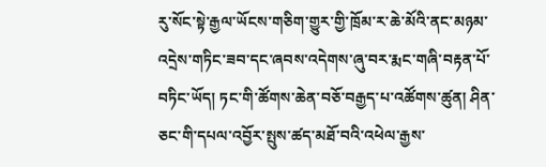རུ་སོང་སྟེ་རྒྱལ་ཡོངས་གཅིག་གྱུར་གྱི་ཁྲོམ་ར་ཆེ་མོའི་ནང་མཉམ་འདྲེས་གཏིང་ཟབ་དང་ཞབས་འདེགས་ཞུ་བར་རྨང་གཞི་བརྟན་པོ་བཏིང་ཡོད། ཏང་གི་ཚོགས་ཆེན་བཅོ་བརྒྱད་པ་འཚོགས་ཚུན། ཤིན་ཅང་གི་དཔལ་འབྱོར་སྤུས་ཚད་མཐོ་བའི་འཕེལ་རྒྱས་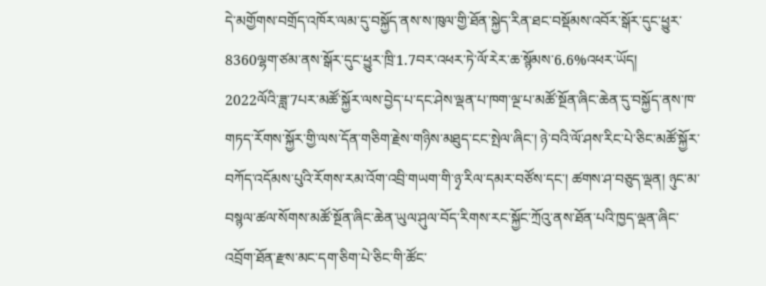དེ་མགྱོགས་བགྲོད་འཁོར་ལམ་དུ་བསྐྱོད་ནས་ས་ཁུལ་གྱི་ཐོན་སྐྱེད་རིན་ཐང་བསྡོམས་འབོར་སྒོར་དུང་ཕྱུར་8360ལྷག་ཙམ་ནས་སྒོར་དུང་ཕྱུར་ཁྲི་1.7བར་འཕར་ཏེ་ལོ་རེར་ཆ་སྙོམས་6.6%འཕར་ཡོད།
2022ལོའི་ཟླ་7པར་མཚོ་སྐྱོར་ལས་བྱེད་པ་དང་ཤེས་ལྡན་པ་ཁག་ལྔ་པ་མཚོ་སྔོན་ཞིང་ཆེན་དུ་བསྐྱོད་ནས་ཁ་གཏད་རོགས་སྐྱོར་གྱི་ལས་དོན་གཅིག་རྗེས་གཉིས་མཐུད་ངང་སྤེལ་ཞིང་། ཉེ་བའི་ལོ་ཤས་རིང་པེ་ཅིང་མཚོ་སྐྱོར་བཀོད་འདོམས་པུའི་རོགས་རམ་འོག་འབྲི་གཡག་གི་ཉྭ་རིལ་དམར་བཙོས་དང་། ཚགས་ཤ་བཅུད་ལྡན། ཉུང་མ་བསྙལ་ཚལ་སོགས་མཚོ་སྔོན་ཞིང་ཆེན་ཡུལ་ཤུལ་བོད་རིགས་རང་སྐྱོང་ཀྲོའུ་ནས་ཐོན་པའི་ཁྱད་ལྡན་ཞིང་འབྲོག་ཐོན་རྫས་མང་དག་ཅིག་པེ་ཅིང་གི་ཚོང་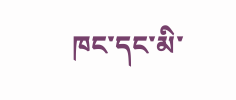ཁང་དང་མི་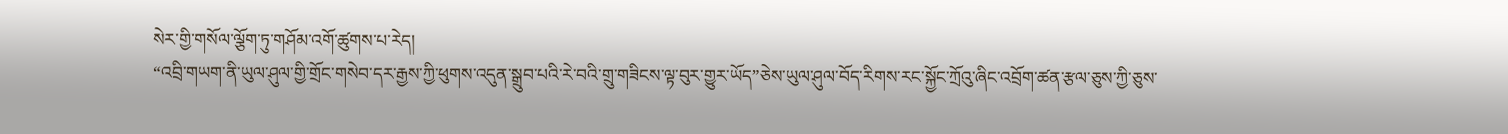སེར་གྱི་གསོལ་ལྕོག་ཏུ་གཤོམ་འགོ་ཚུགས་པ་རེད།
“འབྲི་གཡག་ནི་ཡུལ་ཤུལ་གྱི་གྲོང་གསེབ་དར་རྒྱས་ཀྱི་ཕུགས་འདུན་སྒྲུབ་པའི་རེ་བའི་གྲུ་གཟིངས་ལྟ་བུར་གྱུར་ཡོད”ཅེས་ཡུལ་ཤུལ་བོད་རིགས་རང་སྐྱོང་ཀྲོའུ་ཞིང་འབྲོག་ཚན་རྩལ་ཅུས་ཀྱི་ཅུས་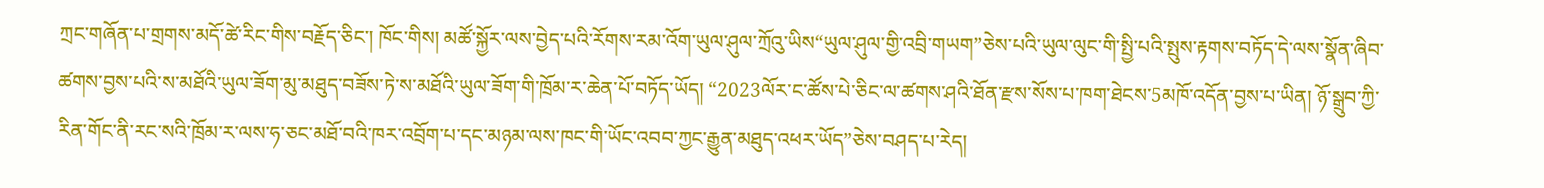ཀྲང་གཞོན་པ་གྲགས་མདོ་ཚེ་རིང་གིས་བརྗོད་ཅིང་། ཁོང་གིས། མཚོ་སྐྱོར་ལས་བྱེད་པའི་རོགས་རམ་འོག་ཡུལ་ཤུལ་ཀྲོའུ་ཡིས“ཡུལ་ཤུལ་གྱི་འབྲི་གཡག”ཅེས་པའི་ཡུལ་ལུང་གི་སྤྱི་པའི་སྤུས་རྟགས་བཏོད་དེ་ལས་སྣོན་ཞིབ་ཚགས་བྱས་པའི་ས་མཐོའི་ཡུལ་ཟོག་མུ་མཐུད་བཟོས་ཏེ་ས་མཐོའི་ཡུལ་ཟོག་གི་ཁྲོམ་ར་ཆེན་པོ་བཏོད་ཡོད། “2023ལོར་ང་ཚོས་པེ་ཅིང་ལ་ཚགས་ཤའི་ཐོན་རྫས་སོས་པ་ཁག་ཐེངས་5མཁོ་འདོན་བྱས་པ་ཡིན། ཉོ་སྒྲུབ་ཀྱི་རིན་གོང་ནི་རང་སའི་ཁྲོམ་ར་ལས་ཧ་ཅང་མཐོ་བའི་ཁར་འབྲོག་པ་དང་མཉམ་ལས་ཁང་གི་ཡོང་འབབ་ཀྱང་རྒྱུན་མཐུད་འཕར་ཡོད”ཅེས་བཤད་པ་རེད།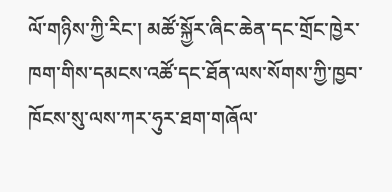ལོ་གཉིས་ཀྱི་རིང་། མཚོ་སྐྱོར་ཞིང་ཆེན་དང་གྲོང་ཁྱེར་ཁག་གིས་དམངས་འཚོ་དང་ཐོན་ལས་སོགས་ཀྱི་ཁྱབ་ཁོངས་སུ་ལས་ཀར་ཧུར་ཐག་གཞོལ་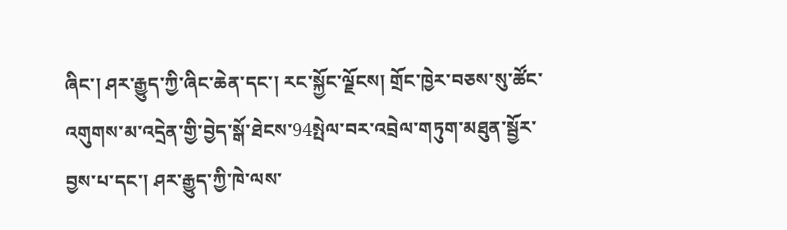ཞིང་། ཤར་རྒྱུད་ཀྱི་ཞིང་ཆེན་དང་། རང་སྐྱོང་ལྗོངས། གྲོང་ཁྱེར་བཅས་སུ་ཚོང་འགུགས་མ་འདྲེན་གྱི་བྱེད་སྒོ་ཐེངས་94སྤེལ་བར་འབྲེལ་གཏུག་མཐུན་སྦྱོར་བྱས་པ་དང་། ཤར་རྒྱུད་ཀྱི་ཁེ་ལས་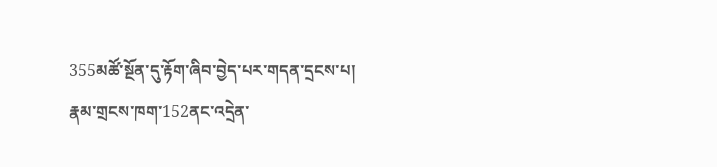355མཚོ་སྔོན་དུ་རྟོག་ཞིབ་བྱེད་པར་གདན་དྲངས་པ། རྣམ་གྲངས་ཁག་152ནང་འདྲེན་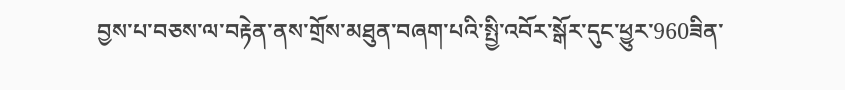བྱས་པ་བཅས་ལ་བརྟེན་ནས་གྲོས་མཐུན་བཞག་པའི་སྤྱི་འབོར་སྒོར་དུང་ཕྱུར་960ཟིན་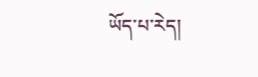ཡོད་པ་རེད།